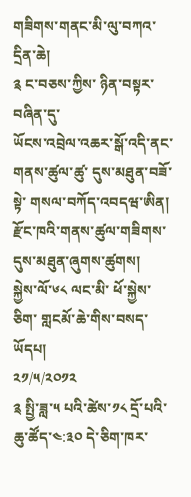གཟིགས་གནང་མི་ལུ་བཀའ་དྲིན་ཆེ།
༉ ང་བཅས་ཀྱིས་ ཉིན་བསྟར་བཞིན་དུ་
ཡོངས་འབྲེལ་འཆར་སྒོ་འདི་ནང་
གནས་ཚུལ་ཚུ་ དུས་མཐུན་བཟོ་སྟེ་ གསལ་བཀོད་འབདཝ་ཨིན།
རྫོང་ཁའི་གནས་ཚུལ་གཟིགས་ དུས་མཐུན་ཞུགས་ཚུགས།
སྐྱེས་ལོ་༦༨ ལང་མི་ ཕོ་སྐྱེས་ཅིག་ གླངམོ་ཆེ་གིས་བསད་ཡོདཔ།
༢༡/༥/༢༠༡༢
༉ སྤྱི་ཟླ་༥ པའི་ཚེས་༡༨ དྲོ་པའི་ཆུ་ཚོད་༤:༣༠ དེ་ཅིག་ཁར་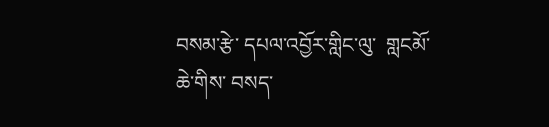བསམ་རྩེ་ དཔལ་འབྱོར་གླིང་ལུ་  གླངམོ་ཆེ་གིས་ བསད་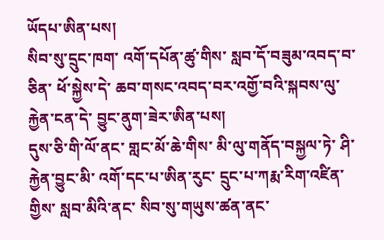ཡོདཔ་ཨིན་པས།
སིབ་སུ་དྲུང་ཁག་ འགོ་དཔོན་ཚུ་གིས་ སླབ་དོ་བཟུམ་འབད་བ་ཅིན་ ཕོ་སྐྱེས་དེ་ ཆབ་གསང་འབད་བར་འགྱོ་བའི་སྐབས་ལུ་ རྐྱེན་ངན་དེ་ བྱུང་ནུག་ཟེར་ཨིན་པས།
དུས་ཅི་གི་ལོ་ནང་ གླང་མོ་ཆེ་གིས་ མི་ལུ་གནོད་བསྐྱལ་ཏེ་ ཤི་རྐྱེན་བྱུང་མི་ འགོ་དང་པ་ཨིན་རུང་ དྲུང་པ་ཀརྨ་རིག་འཛིན་གྱིས་ སླབ་མིའི་ནང་ སིབ་སུ་གཡུས་ཚན་ནང་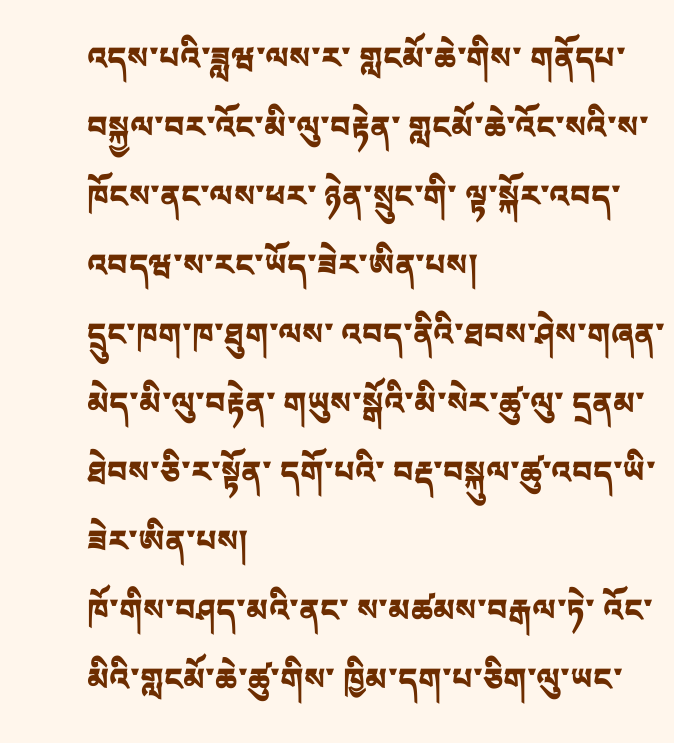འདས་པའི་ཟླཝ་ལས་ར་ གླངམོ་ཆེ་གིས་ གནོདཔ་བསྐྱལ་བར་འོང་མི་ལུ་བརྟེན་ གླངམོ་ཆེ་འོང་སའི་ས་ཁོངས་ནང་ལས་ཕར་ ཉེན་སྲུང་གི་ ལྟ་སྐོར་འབད་འབདཝ་ས་རང་ཡོད་ཟེར་ཨིན་པས།
དྲུང་ཁག་ཁ་ཐུག་ལས་ འབད་ནིའི་ཐབས་ཤེས་གཞན་མེད་མི་ལུ་བརྟེན་ གཡུས་སྒོའི་མི་སེར་ཚུ་ལུ་ དྲནམ་ཐེབས་ཅི་ར་སྟོན་ དགོ་པའི་ བརྡ་བསྐུལ་ཚུ་འབད་ཡི་ཟེར་ཨིན་པས།
ཁོ་གིས་བཤད་མའི་ནང་ ས་མཚམས་བརྒལ་ཏེ་ འོང་མིའི་གླངམོ་ཆེ་ཚུ་གིས་ ཁྱིམ་དག་པ་ཅིག་ལུ་ཡང་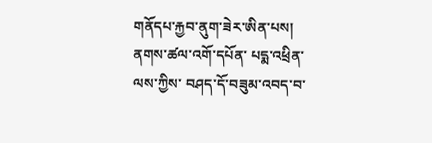གནོདཔ་རྐྱབ་ནུག་ཟེར་ཨིན་པས།
ནགས་ཚལ་འགོ་དཔོན་ པདྨ་འཕྲིན་ལས་ཀྱིས་ བཤད་དོ་བཟུམ་འབད་བ་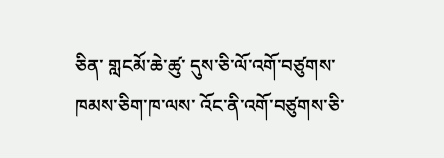ཅིན་ གླངམོ་ཆེ་ཚུ་ དུས་ཅི་ལོ་འགོ་བཙུགས་ཁམས་ཅིག་ཁ་ལས་ འོང་ནི་འགོ་བཙུགས་ཅི་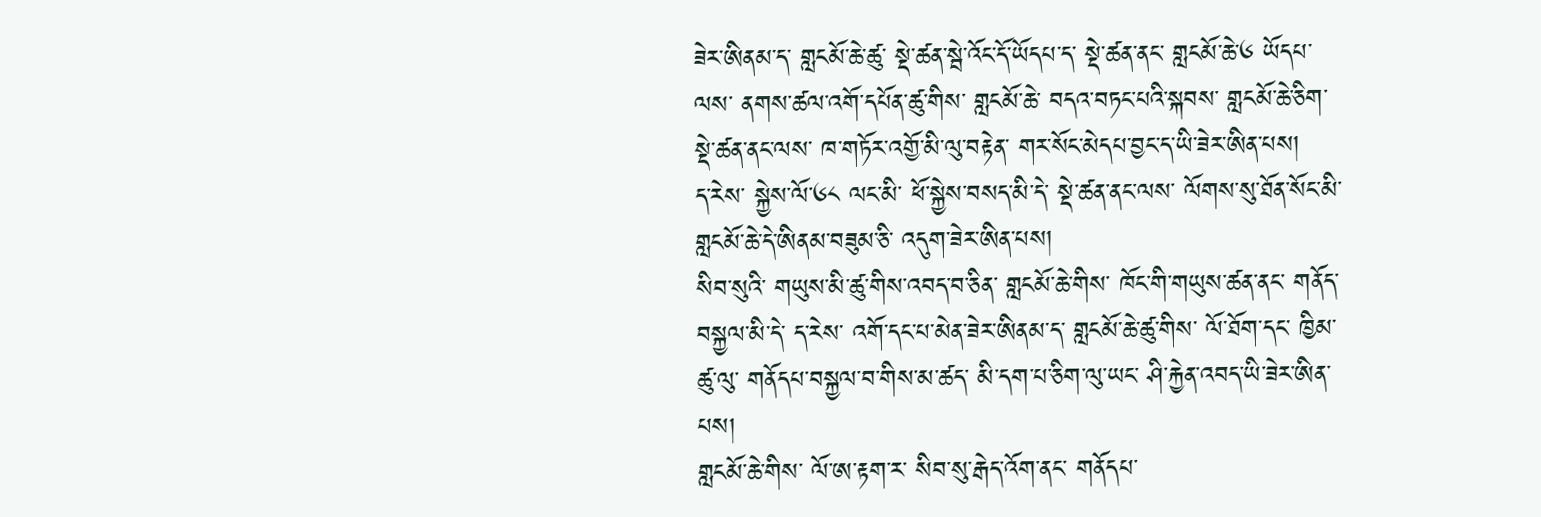ཟེར་ཨིནམ་ད་ གླངམོ་ཆེ་ཚུ་ སྡེ་ཚན་སྦེ་འོང་དོ་ཡོདཔ་ད་ སྡེ་ཚན་ནང་ གླངམོ་ཆེ་༦ ཡོདཔ་ལས་ ནགས་ཚལ་འགོ་དཔོན་ཚུ་གིས་ གླངམོ་ཆེ་ བདའ་བཏང་པའི་སྐབས་ གླངམོ་ཆེ་ཅིག་ སྡེ་ཚན་ནང་ལས་ ཁ་གཏོར་འགྱོ་མི་ལུ་བརྟེན་ གར་སོང་མེདཔ་བྱང་ད་ཡི་ཟེར་ཨིན་པས།
ད་རེས་ སྐྱེས་ལོ་༦༨ ལང་མི་ ཕོ་སྐྱེས་བསད་མི་དེ་ སྡེ་ཚན་ནང་ལས་ ལོགས་སུ་ཐོན་སོང་མི་ གླངམོ་ཆེ་དེ་ཨིནམ་བཟུམ་ཅི་ འདུག་ཟེར་ཨིན་པས།
སིབ་སུའི་ གཡུས་མི་ཚུ་གིས་འབད་བ་ཅིན་ གླངམོ་ཆེ་གིས་ ཁོང་གི་གཡུས་ཚན་ནང་ གནོད་བསྐྱལ་མི་དེ་ ད་རེས་ འགོ་དང་པ་མེན་ཟེར་ཨིནམ་ད་ གླངམོ་ཆེ་ཚུ་གིས་ ལོ་ཐོག་དང་ ཁྱིམ་ཚུ་ལུ་ གནོདཔ་བསྐྱལ་བ་གིས་མ་ཚད་ མི་དག་པ་ཅིག་ལུ་ཡང་ ཤི་རྐྱེན་འབད་ཡི་ཟེར་ཨིན་པས།
གླངམོ་ཆེ་གིས་ ལོ་ཨ་རྟག་ར་ སིབ་སུ་རྒེད་འོག་ནང་ གནོདཔ་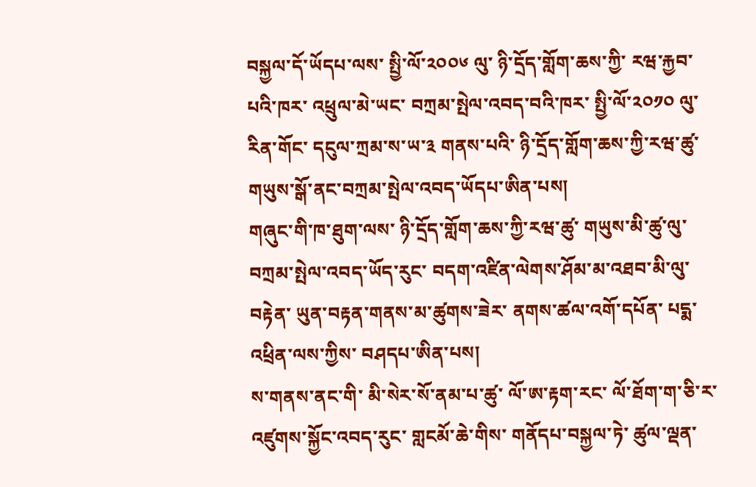བསྐྱལ་དོ་ཡོདཔ་ལས་ སྤྱི་ལོ་༢༠༠༦ ལུ་ ཉི་དྲོད་གློག་ཆས་ཀྱི་ རཝ་རྐྱབ་པའི་ཁར་ འཕྲུལ་མེ་ཡང་ བཀྲམ་སྤེལ་འབད་བའི་ཁར་ སྤྱི་ལོ་༢༠༡༠ ལུ་ རིན་གོང་ དངུལ་ཀྲམ་ས་ཡ་༣ གནས་པའི་ ཉི་དྲོད་གློག་ཆས་ཀྱི་རཝ་ཚུ་ གཡུས་སྒོ་ནང་བཀྲམ་སྤེལ་འབད་ཡོདཔ་ཨིན་པས།
གཞུང་གི་ཁ་ཐུག་ལས་ ཉི་དྲོད་གློག་ཆས་ཀྱི་རཝ་ཚུ་ གཡུས་མི་ཚུ་ལུ་ བཀྲམ་སྤེལ་འབད་ཡོད་རུང་ བདག་འཛིན་ལེགས་ཤོམ་མ་འཐབ་མི་ལུ་བརྟེན་ ཡུན་བརྟན་གནས་མ་ཚུགས་ཟེར་ ནགས་ཚལ་འགོ་དཔོན་ པདྨ་འཕྲིན་ལས་ཀྱིས་ བཤདཔ་ཨིན་པས།
ས་གནས་ནང་གི་ མི་སེར་སོ་ནམ་པ་ཚུ་ ལོ་ཨ་རྟག་རང་ ལོ་ཐོག་ག་ཅི་ར་འཛུགས་སྐྱོང་འབད་རུང་ གླངམོ་ཆེ་གིས་ གནོདཔ་བསྐྱལ་ཏེ་ ཚུལ་ལྡན་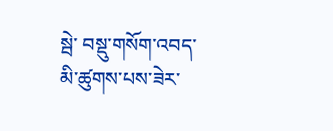སྦེ་ བསྡུ་གསོག་འབད་མི་ཚུགས་པས་ཟེར་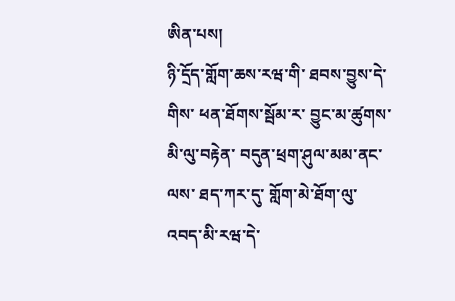ཨིན་པས།
ཉི་དྲོད་གློག་ཆས་རཝ་གི་ ཐབས་བྱུས་དེ་གིས་ ཕན་ཐོགས་སྦོམ་ར་ བྱུང་མ་ཚུགས་མི་ལུ་བརྟེན་ བདུན་ཕྲག་ཤུལ་མམ་ནང་ལས་ ཐད་ཀར་དུ་ གློག་མེ་ཐོག་ལུ་འབད་མི་རཝ་དེ་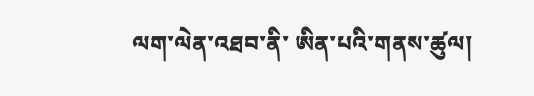ལག་ལེན་འཐབ་ནི་ ཨིན་པའི་གནས་ཚུལ།